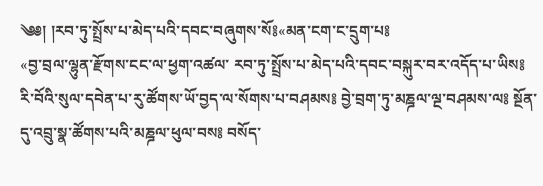༄༅། །རབ་ཏུ་སྤྲོས་པ་མེད་པའི་དབང་བཞུགས་སོ༔«མན་ངག་ང་དྲུག་པ༔
«བྱ་བྲལ་ལྷུན་རྫོགས་ངང་ལ་ཕྱག་འཚལ་ རབ་ཏུ་སྤྲོས་པ་མེད་པའི་དབང་བསྐུར་བར་འདོད་པ་ཡིས༔ རི་བོའི་སུལ་དབེན་པ་རུ་ཚོགས་ཡོ་བྱད་ལ་སོགས་པ་བཤམས༔ བྱེ་བྲག་ཏུ་མཎྜལ་ལྔ་བཤམས་ལ༔ སྔོན་དུ་འབྲུ་སྣ་ཚོགས་པའི་མཎྜལ་ཕུལ་བས༔ བསོད་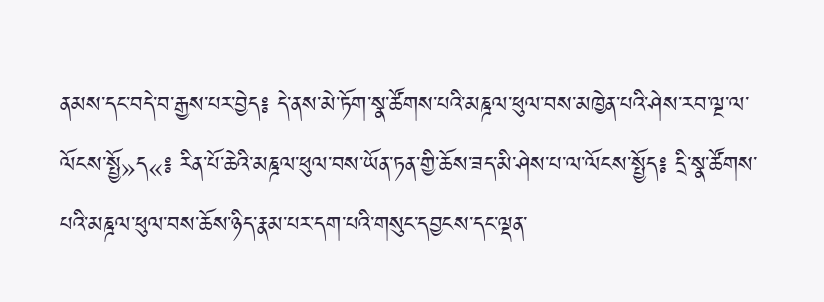ནམས་དང་བདེ་བ་རྒྱས་པར་བྱེད༔ དེ་ནས་མེ་ཏོག་སྣ་ཚོགས་པའི་མཎྜལ་ཕུལ་བས་མཁྱེན་པའི་ཤེས་རབ་ལྔ་ལ་ལོངས་སྤྱོ»ད«༔ རིན་པོ་ཆེའི་མཎྜལ་ཕུལ་བས་ཡོན་ཏན་གྱི་ཆོས་ཟད་མི་ཤེས་པ་ལ་ལོངས་སྤྱོད༔ དྲི་སྣ་ཚོགས་པའི་མཎྜལ་ཕུལ་བས་ཆོས་ཉིད་རྣམ་པར་དག་པའི་གསུང་དབྱངས་དང་ལྡན་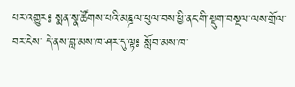པར་འགྱུར༔ སྨན་སྣ་ཚོགས་པའི་མཎྜལ་ཕུལ་བས་ཕྱི་ནང་གི་སྡུག་བསྔལ་ལས་གྲོལ་བར་ངེས་ དེ་ནས་བླ་མས་ཁ་ཤར་དུ་ལྟ༔ སློབ་མས་ཁ་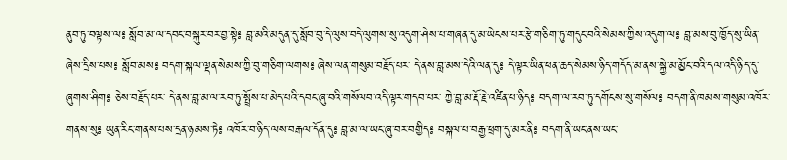ནུབ་ཏུ་བལྟས་ལ༔ སློབ་མ་ལ་དབང་བསྐུར་བར་བྱ་སྟེ༔ བླ་མའི་མདུན་དུ་སློབ་བུ་དེ་ལུས་བདེ་ལུགས་སུ་འདུག་ཤེས་པ་གཞན་དུ་མ་ཡེངས་པར་རྩེ་གཅིག་ཏུ་གདུང་བའི་སེམས་ཀྱིས་འདུག་ལ༔ བླ་མས་བུ་ཁྱོད་སུ་ཡིན་ཞེས་དྲིས་པས༔ སློབ་མས༔ བདག་སྐལ་ལྡན་སེམས་ཀྱི་བུ་གཅིག་ལགས༔ ཞེས་ལན་གསུམ་བརྗོད་པར་ དེ་ནས་བླ་མས་དེའི་ལན་དུ༔ དེ་ལྟར་ཡིན་ཕན་ཆད་སེམས་ཉིད་གདོད་མ་ནས་སྐྱེ་མ་མྱོང་བའི་དལ་འདི་ཉིད་དུ་ཞུགས་ཤིག༔ ཅེས་བརྗོད་པར་ དེ་ནས་བླ་མ་ལ་རབ་ཏུ་སྤྲོས་པ་མེད་པའི་དབང་ཞུ་བའི་གསོལབ་འདི་ལྟར་གདབ་པར་ ཀྱེ་བླ་མ་རྡོ་རྗེ་འཛིན་པ་ཉིད༔ བདག་ལ་རབ་ཏུ་དགོངས་སུ་གསོལ༔ བདག་ནི་ཁམས་གསུམ་འཁོར་གནས་སུ༔ ཡུན་རིང་གནས་པས་དྲན་ཉམས་ཏེ༔ འཁོར་བ་ཉིད་ལས་བརྒལ་དོན་དུ༔ བླ་མ་ལ་ཡང་ཞུ་བར་བགྱིད༔ བསྐལ་པ་བརྒྱ་ཕྲག་དུ་མར་ནི༔ བདག་ནི་ཡང་ནས་ཡང་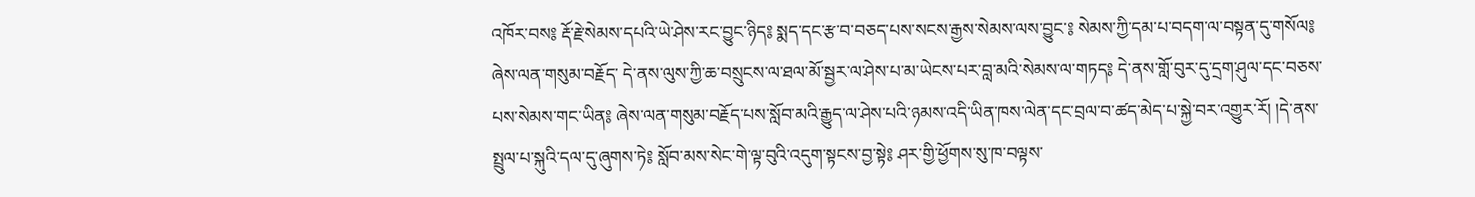འཁོར་བས༔ རྡོ་རྗེ་སེམས་དཔའི་ཡེ་ཤེས་རང་བྱུང་ཉིད༔ སྨད་དང་རྩ་བ་བཅད་པས་སངས་རྒྱས་སེམས་ལས་བྱུང་༔ སེམས་ཀྱི་དམ་པ་བདག་ལ་བསྟན་དུ་གསོལ༔ ཞེས་ལན་གསུམ་བརྗོད་ དེ་ནས་ལུས་ཀྱི་ཆ་བསྲུངས་ལ་ཐལ་མོ་སྦྱར་ལ་ཤེས་པ་མ་ཡེངས་པར་བླ་མའི་སེམས་ལ་གཏད༔ དེ་ནས་གློ་བུར་དུ་དྲག་ཤུལ་དང་བཅས་པས་སེམས་གང་ཡིན༔ ཞེས་ལན་གསུམ་བརྗོད་པས་སློབ་མའི་རྒྱུད་ལ་ཤེས་པའི་ཉམས་འདི་ཡིན་ཁས་ལེན་དང་བྲལ་བ་ཚད་མེད་པ་སྐྱེ་བར་འགྱུར་རོ། །དེ་ནས་སྤྲུལ་པ་སྐུའི་དལ་དུ་ཞུགས་ཏེ༔ སློབ་མས་སེང་གེ་ལྟ་བུའི་འདུག་སྟངས་བྱ་སྟེ༔ ཤར་གྱི་ཕྱོགས་སུ་ཁ་བལྟས་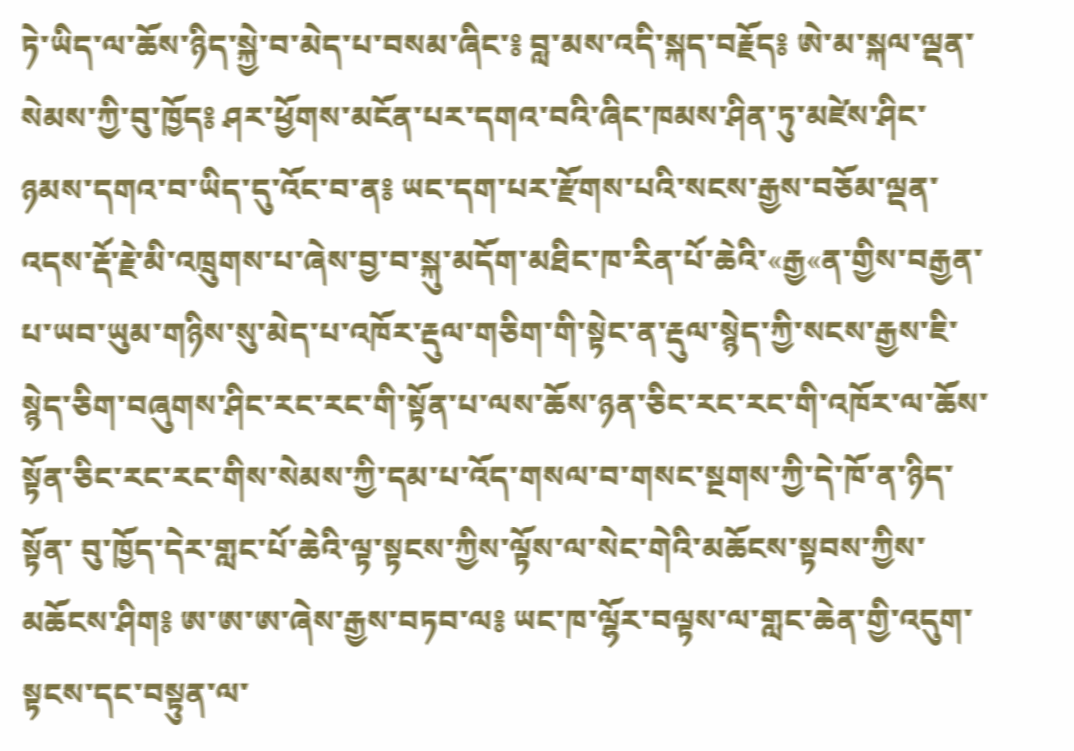ཏེ་ཡིད་ལ་ཆོས་ཉིད་སྐྱེ་བ་མེད་པ་བསམ་ཞིང་༔ བླ་མས་འདི་སྐད་བརྗོད༔ ཨེ་མ་སྐལ་ལྡན་སེམས་ཀྱི་བུ་ཁྱོད༔ ཤར་ཕྱོགས་མངོན་པར་དགའ་བའི་ཞིང་ཁམས་ཤིན་ཏུ་མཛེས་ཤིང་ཉམས་དགའ་བ་ཡིད་དུ་འོང་བ་ན༔ ཡང་དག་པར་རྫོགས་པའི་སངས་རྒྱས་བཅོམ་ལྡན་འདས་རྡོ་རྗེ་མི་འཁྲུགས་པ་ཞེས་བྱ་བ་སྐུ་མདོག་མཐིང་ཁ་རིན་པོ་ཆེའི་«རྒྱ«ན་གྱིས་བརྒྱན་པ་ཡབ་ཡུམ་གཉིས་སུ་མེད་པ་འཁོར་རྡུལ་གཅིག་གི་སྟེང་ན་རྡུལ་སྙེད་ཀྱི་སངས་རྒྱས་ཇི་སྙེད་ཅིག་བཞུགས་ཤིང་རང་རང་གི་སྟོན་པ་ལས་ཆོས་ཉན་ཅིང་རང་རང་གི་འཁོར་ལ་ཆོས་སྟོན་ཅིང་རང་རང་གིས་སེམས་ཀྱི་དམ་པ་འོད་གསལ་བ་གསང་སྔགས་ཀྱི་དེ་ཁོ་ན་ཉིད་སྟོན་ བུ་ཁྱོད་དེར་གླང་པོ་ཆེའི་ལྟ་སྟངས་ཀྱིས་ལྟོས་ལ་སེང་གེའི་མཆོངས་སྟབས་ཀྱིས་མཆོངས་ཤིག༔ ཨ་ཨ་ཨ་ཞེས་རྒྱས་བཏབ་ལ༔ ཡང་ཁ་ལྷོར་བལྟས་ལ་གླང་ཆེན་གྱི་འདུག་སྟངས་དང་བསྟུན་ལ་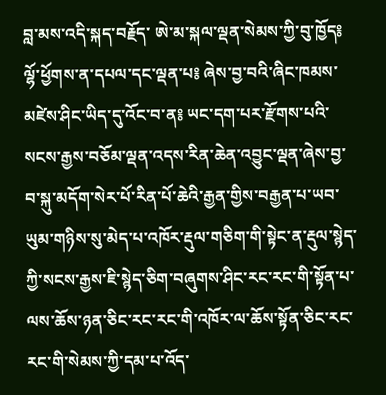བླ་མས་འདི་སྐད་བརྗོད་ ཨེ་མ་སྐལ་ལྡན་སེམས་ཀྱི་བུ་ཁྱོད༔ ལྷོ་ཕྱོགས་ན་དཔལ་དང་ལྡན་པ༔ ཞེས་བྱ་བའི་ཞིང་ཁམས་མཛེས་ཤིང་ཡིད་དུ་འོང་བ་ན༔ ཡང་དག་པར་རྫོགས་པའི་སངས་རྒྱས་བཅོམ་ལྡན་འདས་རིན་ཆེན་འབྱུང་ལྡན་ཞེས་བྱ་བ་སྐུ་མདོག་སེར་པོ་རིན་པོ་ཆེའི་རྒྱན་གྱིས་བརྒྱན་པ་ཡབ་ཡུམ་གཉིས་སུ་མེད་པ་འཁོར་རྡུལ་གཅིག་གི་སྟེང་ན་རྡུལ་སྙེད་ཀྱི་སངས་རྒྱས་ཇི་སྙེད་ཅིག་བཞུགས་ཤིང་རང་རང་གི་སྟོན་པ་ལས་ཆོས་ཉན་ཅིང་རང་རང་གི་འཁོར་ལ་ཆོས་སྟོན་ཅིང་རང་རང་གི་སེམས་ཀྱི་དམ་པ་འོད་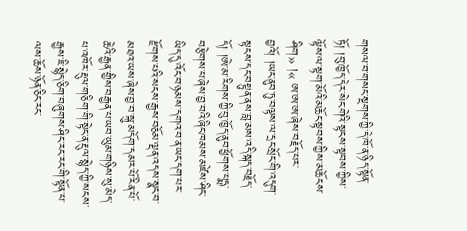གསལ་བ་གསང་སྔགས་ཀྱི་དེ་ཁོ་ན་ཉིད་སྟོན་ཏོ། །བུ་ཁྱོད་དེར་སེང་གེའི་སྟངས་སྟབས་ཀྱིས་ལྟོས་ལ་སྟག་མོའི་མཆོང་སྟབས་ཀྱིས་མཆོངས་ཤིག» །« ཨ་ཨ་ཨ་ཞེས་བརྗོད་པར་བྱའོ། །ཡང་ནུབ་ཏུ་བལྟས་ལ་དྲང་སྲོང་གི་འདུག་སྟངས་དང་བསྟུན་ནས་བླ་མས་འདི་སྐད་བརྗོད་དོ། །ཨེ་མ་རིགས་ཀྱི་བུ་ཁྱོད་ནུབ་ཕྱོགས་པདྨ་བརྩེགས་པ་ཞེས་བྱ་བའི་ཞིང་ཁམས་མཛེས་ཤིང་ཡིད་དུ་འོང་བ་ཉམས་དགའ་བ་ན་ཡང་དག་པར་རྫོགས་པའི་སངས་རྒྱས་བཅོམ་ལྡན་འདས་སྣང་བ་མཐའ་ཡས་ཞེས་བྱ་བ་སྐུ་མདོག་དམར་པོ་རིན་པོ་ཆེའི་རྒྱན་གྱིས་བརྒྱན་པ་ཡབ་ཡུམ་གཉིས་སུ་མེད་པ་འཁོར་རྡུལ་གཅིག་གི་སྟེང་ན་རྡུལ་སྙེད་ཀྱི་སངས་རྒྱས་ཇི་སྙེད་ཅིག་བཞུགས་ཤིང་རང་རང་གི་སྟོན་པ་ལས་ཆོས་ཉོན་ཅིང་རང་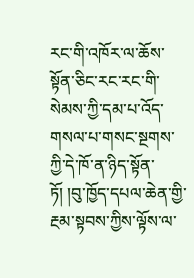རང་གི་འཁོར་ལ་ཆོས་སྟོན་ཅིང་རང་རང་གི་སེམས་ཀྱི་དམ་པ་འོད་གསལ་པ་གསང་སྔགས་ཀྱི་དེ་ཁོ་ན་ཉིད་སྟོན་ཏོ། །བུ་ཁྱོད་དཔལ་ཆེན་གྱི་རྔམ་སྟབས་ཀྱིས་ལྟོས་ལ་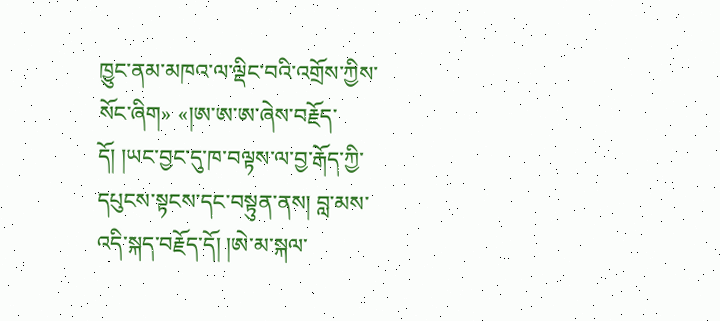ཁྱུང་ནམ་མཁའ་ལ་ལྡིང་བའི་འགྲོས་ཀྱིས་སོང་ཞིག» «།ཨ་ཨ་ཨ་ཞེས་བརྗོད་དོ། །ཡང་བྱང་དུ་ཁ་བལྟས་ལ་བྱ་རྒོད་ཀྱི་དཔུངས་སྟངས་དང་བསྟུན་ནས། བླ་མས་འདི་སྐད་བརྗོད་དོ། །ཨེ་མ་སྐལ་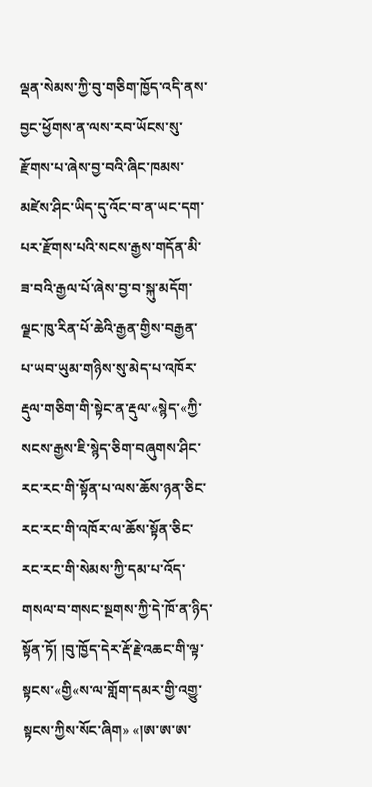ལྡན་སེམས་ཀྱི་བུ་གཅིག་ཁྱོད་འདི་ནས་བྱང་ཕྱོགས་ན་ལས་རབ་ཡོངས་སུ་རྫོགས་པ་ཞེས་བྱ་བའི་ཞིང་ཁམས་མཛེས་ཤིང་ཡིད་དུ་འོང་བ་ན་ཡང་དག་པར་རྫོགས་པའི་སངས་རྒྱས་གདོན་མི་ཟ་བའི་རྒྱལ་པོ་ཞེས་བྱ་བ་སྐུ་མདོག་ལྗང་ཁུ་རིན་པོ་ཆེའི་རྒྱན་གྱིས་བརྒྱན་པ་ཡབ་ཡུམ་གཉིས་སུ་མེད་པ་འཁོར་རྡུལ་གཅིག་གི་སྟེང་ན་རྡུལ་«སྙེད་«ཀྱི་སངས་རྒྱས་ཇི་སྙེད་ཅིག་བཞུགས་ཤིང་རང་རང་གི་སྟོན་པ་ལས་ཆོས་ཉན་ཅིང་རང་རང་གི་འཁོར་ལ་ཆོས་སྟོན་ཅིང་རང་རང་གི་སེམས་ཀྱི་དམ་པ་འོད་གསལ་བ་གསང་སྔགས་ཀྱི་དེ་ཁོ་ན་ཉིད་སྟོན་ཏོ། །བུ་ཁྱོད་དེར་རྡོ་རྗེ་འཆང་གི་ལྟ་སྟངས་«གྱི«ས་ལ་གློག་དམར་གྱི་འགྱུ་སྟངས་ཀྱིས་སོང་ཞིག» «།ཨ་ཨ་ཨ་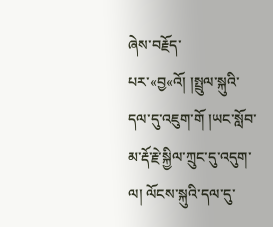ཞེས་བརྗོད་པར་«བྱ«འོ། །སྤྲུལ་སྐུའི་དལ་དུ་འཇུག་གོ །ཡང་སློབ་མ་རྡོ་རྗེ་སྐྱིལ་ཀྲུང་དུ་འདུག་ལ། ལོངས་སྐུའི་དལ་དུ་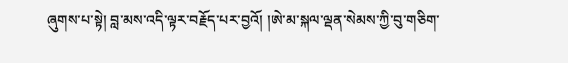ཞུགས་པ་སྟེ། བླ་མས་འདི་ལྟར་བརྗོད་པར་བྱའོ། །ཨེ་མ་སྐལ་ལྡན་སེམས་ཀྱི་བུ་གཅིག་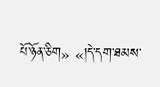པོ་ཉོན་ཅིག» «།དེ་དག་ཐམས་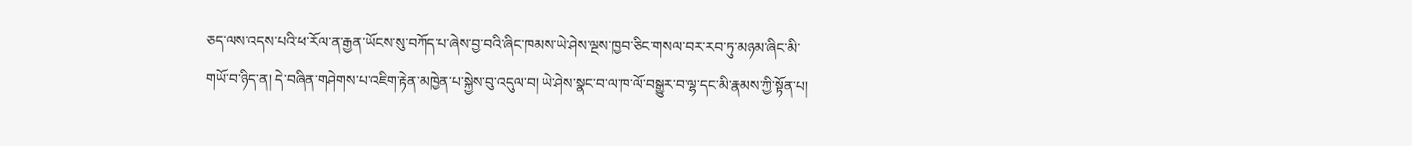ཅད་ལས་འདས་པའི་ཕ་རོལ་ན་རྒྱན་ཡོངས་སུ་བཀོད་པ་ཞེས་བྱ་བའི་ཞིང་ཁམས་ཡེ་ཤེས་ལྔས་ཁྱབ་ཅིང་གསལ་བར་རབ་ཏུ་མཉམ་ཞིང་མི་གཡོ་བ་ཉིད་ན། དེ་བཞིན་གཤེགས་པ་འཇིག་རྟེན་མཁྱེན་པ་སྐྱེས་བུ་འདུལ་བ། ཡེ་ཤེས་སྣང་བ་ལ་ཁ་ལོ་བསྒྱུར་བ་ལྷ་དང་མི་རྣམས་ཀྱི་སྟོན་པ།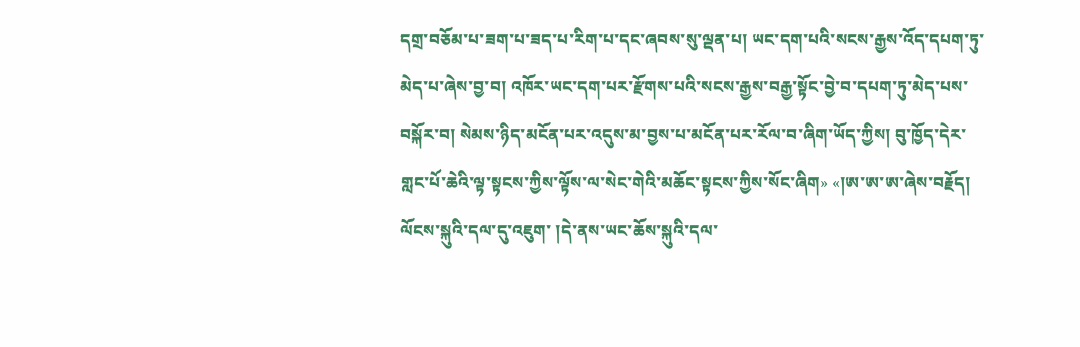དགྲ་བཅོམ་པ་ཟག་པ་ཟད་པ་རིག་པ་དང་ཞབས་སུ་ལྡན་པ། ཡང་དག་པའི་སངས་རྒྱས་འོད་དཔག་ཏུ་མེད་པ་ཞེས་བྱ་བ། འཁོར་ཡང་དག་པར་རྫོགས་པའི་སངས་རྒྱས་བརྒྱ་སྟོང་བྱེ་བ་དཔག་ཏུ་མེད་པས་བསྐོར་བ། སེམས་ཉིད་མངོན་པར་འདུས་མ་བྱས་པ་མངོན་པར་རོལ་བ་ཞིག་ཡོད་ཀྱིས། བུ་ཁྱོད་དེར་གླང་པོ་ཆེའི་ལྟ་སྟངས་ཀྱིས་ལྟོས་ལ་སེང་གེའི་མཆོང་སྟངས་ཀྱིས་སོང་ཞིག» «།ཨ་ཨ་ཨ་ཞེས་བརྗོད། ལོངས་སྐུའི་དལ་དུ་འཇུག་ །དེ་ནས་ཡང་ཆོས་སྐུའི་དལ་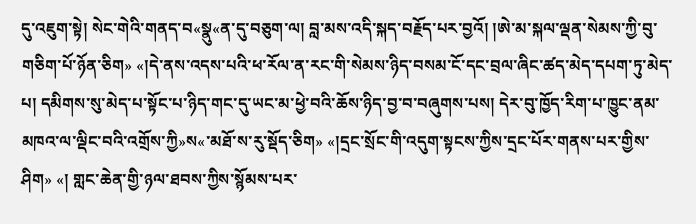དུ་འཇུག་སྟེ། སེང་གེའི་གནད་བ«སྣུ«ན་དུ་བཅུག་ལ། བླ་མས་འདི་སྐད་བརྗོད་པར་བྱའོ། །ཨེ་མ་སྐལ་ལྡན་སེམས་ཀྱི་བུ་གཅིག་པོ་ཉོན་ཅིག» «།དེ་ནས་འདས་པའི་ཕ་རོལ་ན་རང་གི་སེམས་ཉིད་བསམ་ངོ་དང་བྲལ་ཞིང་ཚད་མེད་དཔག་ཏུ་མེད་པ། དམིགས་སུ་མེད་པ་སྟོང་པ་ཉིད་གང་དུ་ཡང་མ་ཕྱེ་བའི་ཆོས་ཉིད་བྱ་བ་བཞུགས་པས། དེར་བུ་ཁྱོད་རིག་པ་ཁྱུང་ནམ་མཁའ་ལ་ལྡིང་བའི་འགྲོས་ཀྱི»ས«་མཐོ་ས་རུ་སྡོད་ཅིག» «།དྲང་སྲོང་གི་འདུག་སྟངས་ཀྱིས་དྲང་པོར་གནས་པར་གྱིས་ཤིག» «། གླང་ཆེན་གྱི་ཉལ་ཐབས་ཀྱིས་སྙོམས་པར་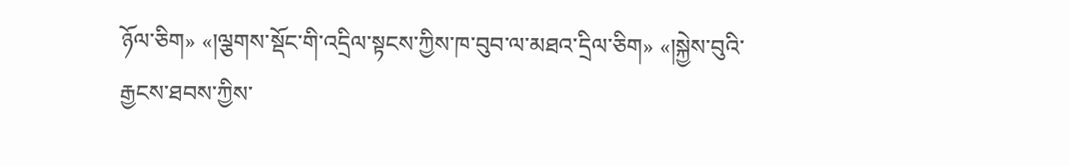ཉོལ་ཅིག» «།ལྕགས་སྡོང་གི་འདྲིལ་སྟངས་ཀྱིས་ཁ་བུབ་ལ་མཐའ་དྲིལ་ཅིག» «།སྐྱེས་བུའི་རྒྱངས་ཐབས་ཀྱིས་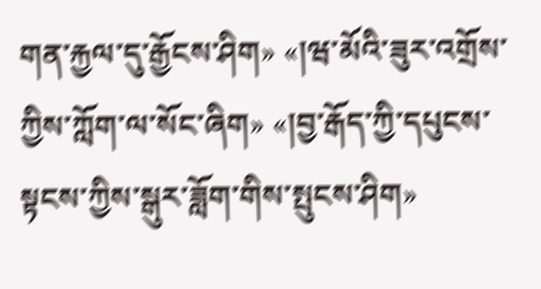གན་རྐྱལ་དུ་རྒྱོངས་ཤིག» «།ཝ་མོའི་ཟུར་འགྲོས་ཀྱིས་ཀློག་ལ་སོང་ཞིག» «།བྱ་རྒོད་ཀྱི་དཔུངས་སྟངས་ཀྱིས་སྒུར་ཟློག་གིས་སྤུངས་ཤིག»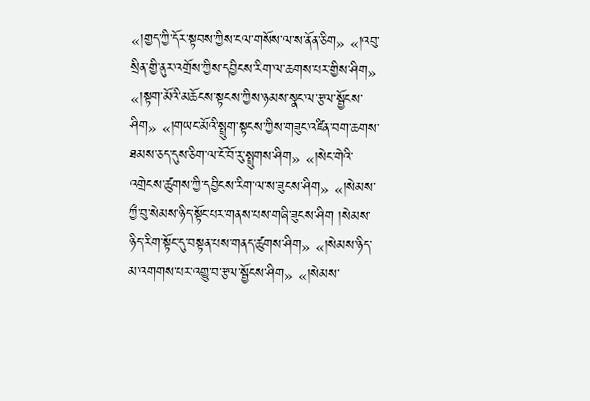«།གྱད་ཀྱི་དོར་སྟབས་ཀྱིས་ངལ་གསོས་ལ་ས་ནོན་ཅིག» «།འབུ་སྲིན་གྱི་ནུར་འགྲོས་ཀྱིས་དབྱིངས་རིག་ལ་ཆགས་པར་གྱིས་ཤིག» «།སྟག་མོའི་མཆོངས་སྟངས་ཀྱིས་ཉམས་སྣང་ལ་རྩལ་སྦྱོངས་ཤིག» «།གཡང་མོའི་སྤྲུག་སྟངས་ཀྱིས་གཟུང་འཛིན་བག་ཆགས་ཐམས་ཅད་དུས་ཅིག་ལ་ངོ་བོ་རུ་སྤྲུགས་ཤིག» «།སེང་གེའི་འགྲེངས་ཚུགས་ཀྱི་དབྱིངས་རིག་ལ་ས་ཟུངས་ཤིག» «།སེམས་ཀྱྀ་བུ་སེམས་ཉིད་སྟོང་པར་གནས་པས་གཞི་ཟུངས་ཤིག །སེམས་ཉིད་རིག་སྟོང་དུ་བསྟན་པས་གནད་ཚུགས་ཤིག» «།སེམས་ཉིད་མ་འགགས་པར་འགྱུ་བ་རྩལ་སྦྱོངས་ཤིག» «།སེམས་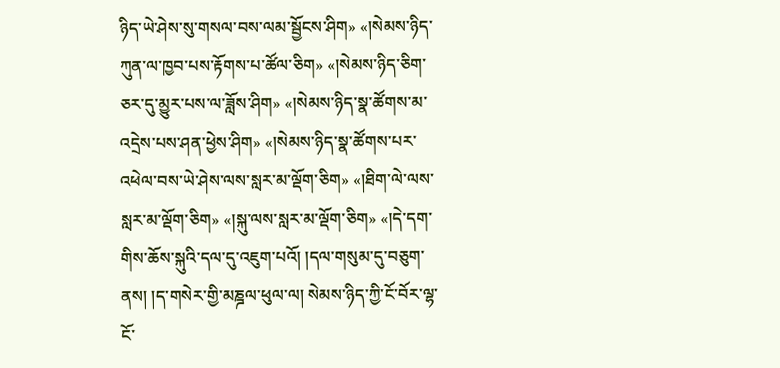ཉིད་ཡེ་ཤེས་སུ་གསལ་བས་ལམ་སྦྱོངས་ཤིག» «།སེམས་ཉིད་ཀུན་ལ་ཁྱབ་པས་རྟོགས་པ་ཚོལ་ཅིག» «།སེམས་ཉིད་ཅིག་ཅར་དུ་མྱུར་པས་ལ་ཟློས་ཤིག» «།སེམས་ཉིད་སྣ་ཚོགས་མ་འདྲེས་པས་ཤན་ཕྱེས་ཤིག» «།སེམས་ཉིད་སྣ་ཚོགས་པར་འཕེལ་བས་ཡེ་ཤེས་ལས་སླར་མ་ལྡོག་ཅིག» «།ཐིག་ལེ་ལས་སླར་མ་ལྡོག་ཅིག» «།སྐུ་ལས་སླར་མ་ལྡོག་ཅིག» «།དེ་དག་གིས་ཆོས་སྐུའི་དལ་དུ་འཇུག་པའོ། །དལ་གསུམ་དུ་བཅུག་ནས། །ད་གསེར་གྱི་མཎྜལ་ཕུལ་ལ། སེམས་ཉིད་ཀྱི་ངོ་བོར་ལྷ་ངོ་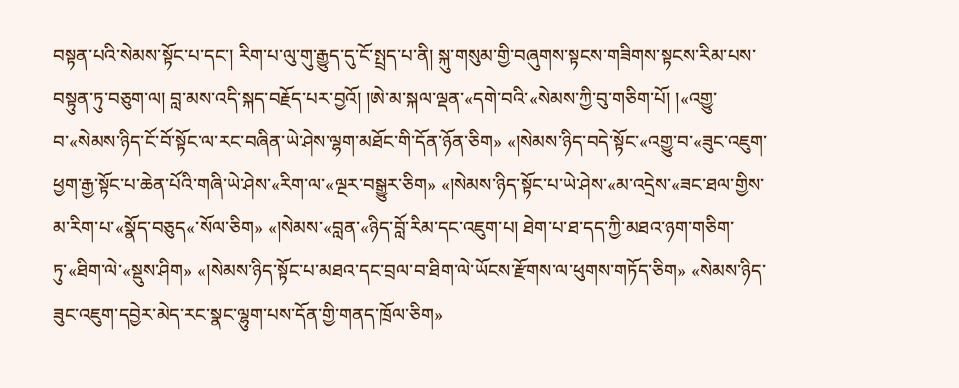བསྟན་པའི་སེམས་སྟོང་པ་དང་། རིག་པ་ལུ་གུ་རྒྱུད་དུ་ངོ་སྤྲད་པ་ནི། སྐུ་གསུམ་གྱི་བཞུགས་སྟངས་གཟིགས་སྟངས་རིམ་པས་བསྟུན་ཏུ་བཅུག་ལ། བླ་མས་འདི་སྐད་བརྗོད་པར་བྱའོ། །ཨེ་མ་སྐལ་ལྡན་«དགེ་བའི་«སེམས་ཀྱི་བུ་གཅིག་པོ། །«འགྱུ་བ་«སེམས་ཉིད་ངོ་བོ་སྟོང་ལ་རང་བཞིན་ཡེ་ཤེས་ལྷག་མཐོང་གི་དོན་ཉོན་ཅིག» «།སེམས་ཉིད་བདེ་སྟོང་«འགྱུ་བ་«ཟུང་འཇུག་ཕྱག་རྒྱ་སྟོང་པ་ཆེན་པོའི་གཞི་ཡེ་ཤེས་«རིག་ལ་«ལྔར་བསྒྱུར་ཅིག» «།སེམས་ཉིད་སྟོང་པ་ཡེ་ཤེས་«མ་འདྲེས་«ཟང་ཐལ་གྱིས་མ་རིག་པ་«སྣོད་བཅུད«་སོལ་ཅིག» «།སེམས་«བླན་«ཉིད་བློ་རིམ་དང་འཇུག་པ། ཐེག་པ་ཐ་དད་ཀྱི་མཐའ་ཉག་གཅིག་ཏུ་«ཐིག་ལེ་«སྡུས་ཤིག» «།སེམས་ཉིད་སྟོང་པ་མཐའ་དང་བྲལ་བ་ཐིག་ལེ་ཡོངས་རྫོགས་ལ་ཕུགས་གཏོད་ཅིག» «སེམས་ཉིད་ཟུང་འཇུག་དབྱེར་མེད་རང་སྣང་ལྷུག་པས་དོན་གྱི་གནད་ཁྲོལ་ཅིག»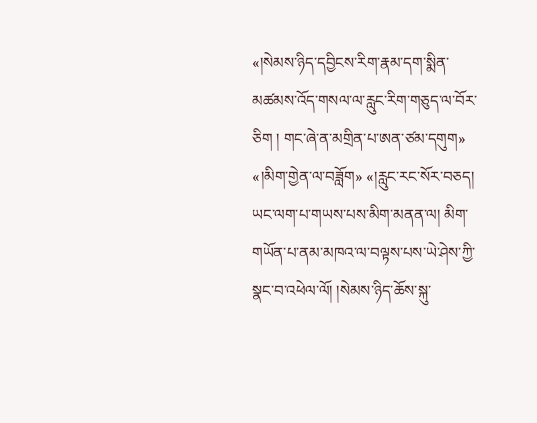«།སེམས་ཉིད་དབྱིངས་རིག་རྣམ་དག་སྨིན་མཚམས་འོད་གསལ་ལ་རླུང་རིག་གཅུད་ལ་བོར་ཅིག ། གང་ཞེ་ན་མགྲིན་པ་ཨན་ཙམ་དགུག» «།མིག་གྱེན་ལ་བཟློག» «།རླུང་རང་སོར་བཅད། ཡང་ལག་པ་གཡས་པས་མིག་མནན་ལ། མིག་གཡོན་པ་ནམ་མཁའ་ལ་བལྟས་པས་ཡེ་ཤེས་ཀྱི་སྣང་བ་འཕེལ་ལོ། །སེམས་ཉིད་ཆོས་སྐུ་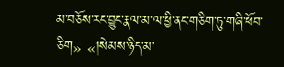མ་བཅོས་རང་བྱུང་རྣལ་མ་ལ་ཕྱི་ནང་གཅིག་ཏུ་གཞི་ཕོབ་ཅིག» «།སེམས་ཉིད་མ་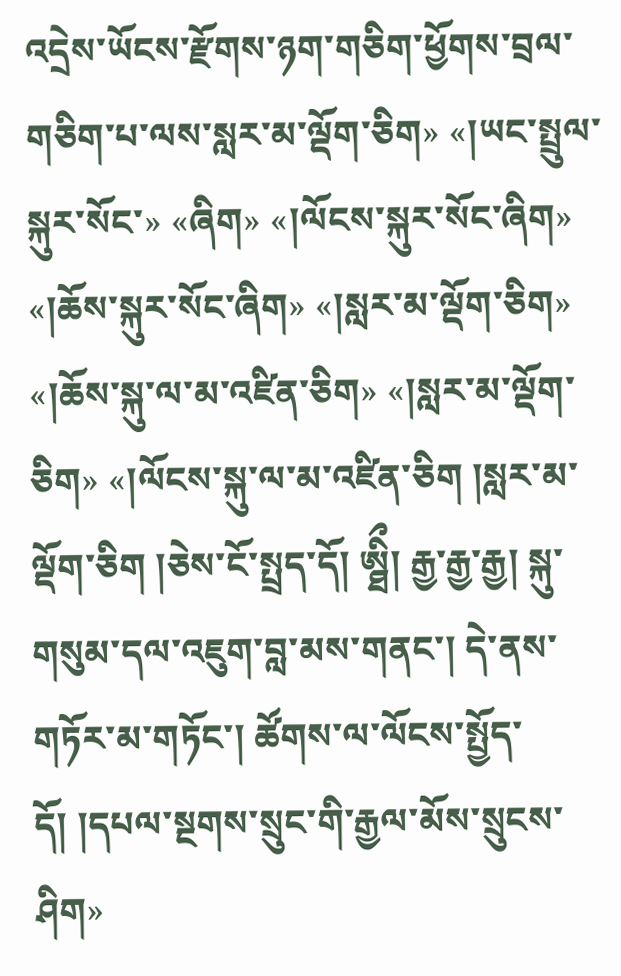འདྲེས་ཡོངས་རྫོགས་ཉག་གཅིག་ཕྱོགས་བྲལ་གཅིག་པ་ལས་སླར་མ་ལྡོག་ཅིག» «།ཡང་སྤྲུལ་སྐུར་སོང་» «ཞིག» «།ལོངས་སྐུར་སོང་ཞིག» «།ཆོས་སྐུར་སོང་ཞིག» «།སླར་མ་ལྡོག་ཅིག» «།ཆོས་སྐུ་ལ་མ་འཛིན་ཅིག» «།སླར་མ་ལྡོག་ཅིག» «།ལོངས་སྐུ་ལ་མ་འཛིན་ཅིག །སླར་མ་ལྡོག་ཅིག །ཅེས་ངོ་སྤྲད་དོ། ཨྠིྀ། རྒྱ་རྒྱ་རྒྱ། སྐུ་གསུམ་དལ་འཇུག་བླ་མས་གནང་། དེ་ནས་གཏོར་མ་གཏོང་། ཚོགས་ལ་ལོངས་སྤྱོད་དོ། །དཔལ་སྔགས་སྲུང་གི་རྒྱལ་མོས་སྲུངས་ཤིག»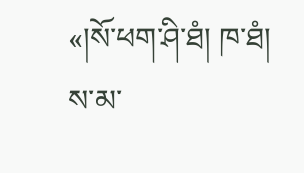«།སོ་ཕག་ཤི་ཐཾ། ཁ་ཐཾ། ས་མ་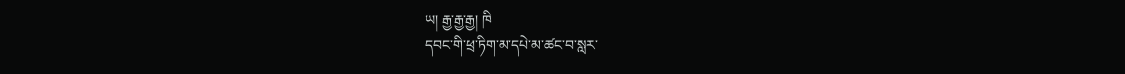ཡ། རྒྱ་རྒྱ་རྒྱ། ཁི
དབང་གི་ཕྲ་ཏིག་མ་དཔེ་མ་ཚང་བ་སླར་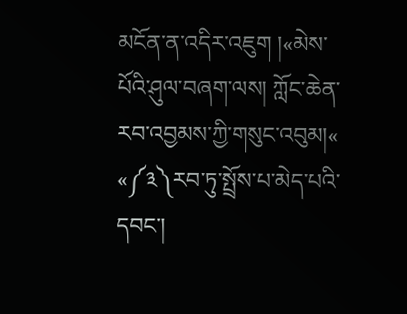མངོན་ན་འདིར་འཇུག །«མེས་པོའི་ཤུལ་བཞག་ལས། ཀློང་ཆེན་རབ་འབྱམས་ཀྱི་གསུང་འབུམ།« «༼༣༽རབ་ཏུ་སྤྲོས་པ་མེད་པའི་དབང་།